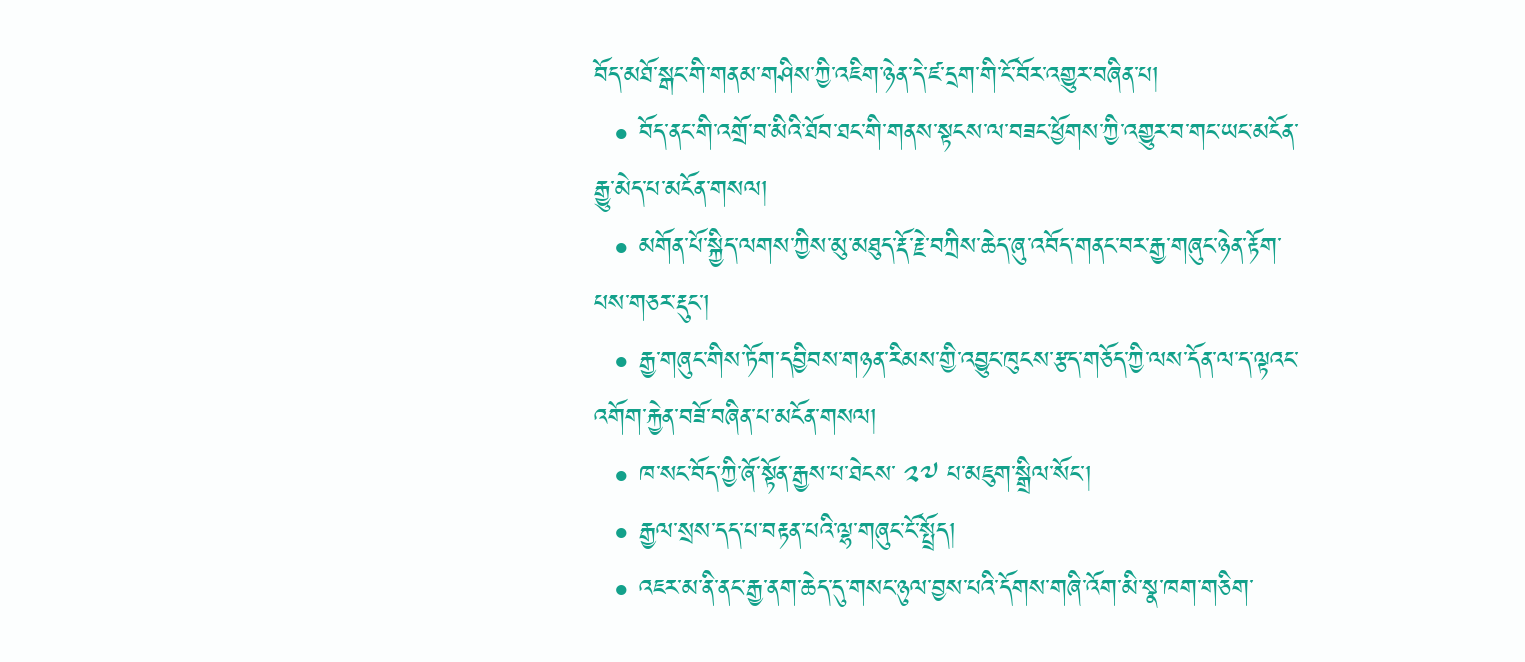བོད་མཐོ་སྒང་གི་གནམ་གཤིས་ཀྱི་འཇིག་ཉེན་དེ་ཛ་དྲག་གི་ངོ་བོར་འགྱུར་བཞིན་པ།
  • བོད་ནང་གི་འགྲོ་བ་མིའི་ཐོབ་ཐང་གི་གནས་སྟངས་ལ་བཟང་ཕྱོགས་ཀྱི་འགྱུར་བ་གང་ཡང་མངོན་རྒྱུ་མེད་པ་མངོན་གསལ།
  • མགོན་པོ་སྐྱིད་ལགས་ཀྱིས་མུ་མཐུད་རྡོ་རྗེ་བཀྲིས་ཆེད་ཞུ་འབོད་གནང་བར་རྒྱ་གཞུང་ཉེན་རྟོག་པས་གཅར་རྡུང་།
  • རྒྱ་གཞུང་གིས་ཏོག་དབྱིབས་གཉན་རིམས་གྱི་འབྱུང་ཁུངས་རྩད་གཅོད་ཀྱི་ལས་དོན་ལ་ད་ལྟའང་འགོག་རྐྱེན་བཟོ་བཞིན་པ་མངོན་གསལ།
  • ཁ་སང་བོད་ཀྱི་ཞོ་སྟོན་རྒྱས་པ་ཐེངས་ ༢༧ པ་མཇུག་སྒྲིལ་སོང་།
  • རྒྱལ་སྲས་དད་པ་བརྟན་པའི་ལྷ་གཞུང་ངོ་སྤྲོད།
  • འཇར་མ་ནི་ནང་རྒྱ་ནག་ཆེད་དུ་གསང་ཉུལ་བྱས་པའི་དོགས་གཞི་འོག་མི་སྣ་ཁག་གཅིག་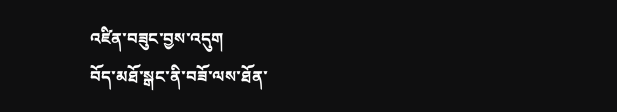འཛིན་བཟུང་བྱས་འདུག
བོད་མཐོ་སྒང་ནི་བཟོ་ལས་ཐོན་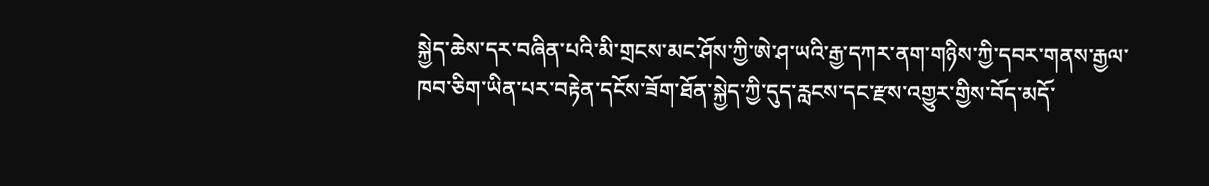སྐྱེད་ཆེས་དར་བཞིན་པའི་མི་གྲངས་མང་ཤོས་ཀྱི་ཨེ་ཤ་ཡའི་རྒྱ་དཀར་ནག་གཉིས་ཀྱི་དབར་གནས་རྒྱལ་ཁབ་ཅིག་ཡིན་པར་བརྟེན་དངོས་ཟོག་ཐོན་སྐྱེད་ཀྱི་དུད་རླངས་དང་རྫས་འགྱུར་གྱིས་བོད་མདོ་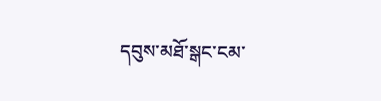དབུས་མཐོ་སྒང་ངམ་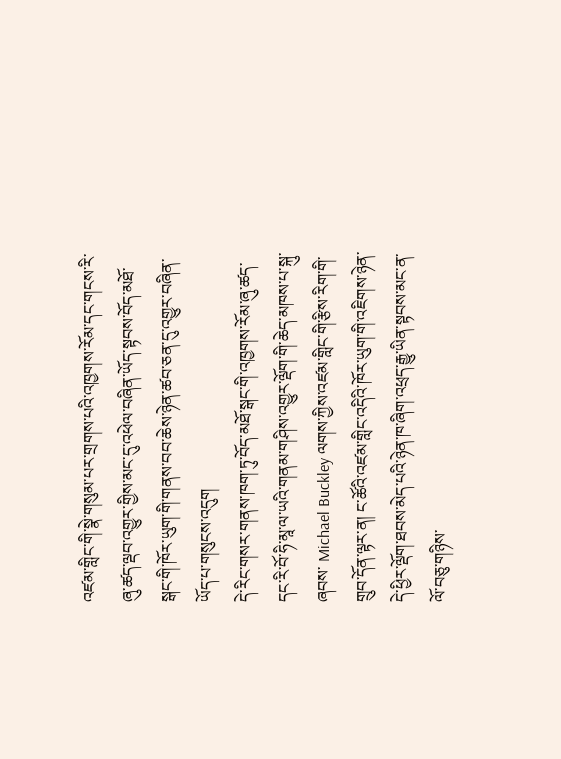འཛམ་གླིང་གི་སྣེ་གསུམ་པར་གྲགས་པའི་འཁྱགས་རོམ་དང་གངས་རི་ཞུ་ཚད་ལྡབ་འགྱུར་གྱིས་མང་དུ་འཕེལ་བཞིན་ཡོད་སྟབས་བོད་མཐོ་སྒང་གི་ཁོར་ཡུག་གི་གནས་བབ་ཆེས་ཉེན་ཚབ་ཅན་དུ་འགྱུར་བཞིན་ཡོད་པ་གསུངས་འདུག
དེ་རིང་གསར་གནས་ཁག་ཏུ་བོད་མཐོ་སྒང་གི་འཁྱགས་རོམ་ཞུ་ཚད་དང་རི་བོ་ཧི་མཱ་ལ་ཡའི་གནམ་གཤིས་འགྱུར་ལྡོག་གི་ཆེད་མཁས་པ་སྐུ་ཞབས་ Michael Buckley ལགས་ཀྱིས་འཛམ་གླིང་གི་རྩིས་རིག་གི་གྲུབ་དོན་ལྟར་ན། ང་ཚོའི་འཛམ་གླིང་འདིའི་ཁོར་ཡུག་གི་འཇིགས་ཉེན་དེ་ཕྱིར་ལྡོག་ཐབས་མེད་པའི་ཉེན་ཁ་ཞིག་འཕྲད་རྒྱུ་ཡིན་སྟབས་མང་ན་ལོ་བཅུ་གཉིས་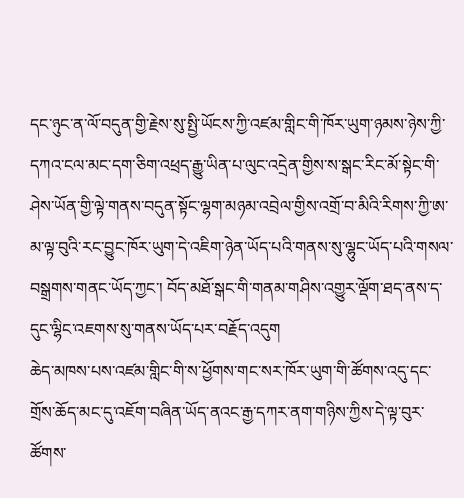དང་ཉུང་ན་ལོ་བདུན་གྱི་རྗེས་སུ་སྤྱི་ཡོངས་ཀྱི་འཛམ་གླིང་གི་ཁོར་ཡུག་ཉམས་ཉེས་ཀྱི་དཀའ་ངལ་མང་དག་ཅིག་འཕྲད་རྒྱུ་ཡིན་པ་ལུང་འདྲེན་གྱིས་ས་སྒང་རིང་མོ་སྟེང་གི་ཤེས་ཡོན་གྱི་ལྟེ་གནས་བདུན་སྟོང་ལྷག་མཉམ་འབྲེལ་གྱིས་འགྲོ་བ་མིའི་རིགས་ཀྱི་ཨ་མ་ལྟ་བུའི་རང་བྱུང་ཁོར་ཡུག་དེ་འཇིག་ཉེན་ཡོད་པའི་གནས་སུ་ལྷུང་ཡོད་པའི་གསལ་བསྒྲགས་གནང་ཡོད་ཀྱང་། བོད་མཐོ་སྒང་གི་གནམ་གཤིས་འགྱུར་ལྡོག་ཐད་ནས་ད་དུང་ལྷིང་འཇགས་སུ་གནས་ཡོད་པར་བརྗོད་འདུག
ཆེད་མཁས་པས་འཛམ་གླིང་གི་ས་ཕྱོགས་གང་སར་ཁོར་ཡུག་གི་ཚོགས་འདུ་དང་གྲོས་ཆོད་མང་དུ་འཇོག་བཞིན་ཡོད་ནའང་རྒྱ་དཀར་ནག་གཉིས་ཀྱིས་དེ་ལྟ་བུར་ཚོགས་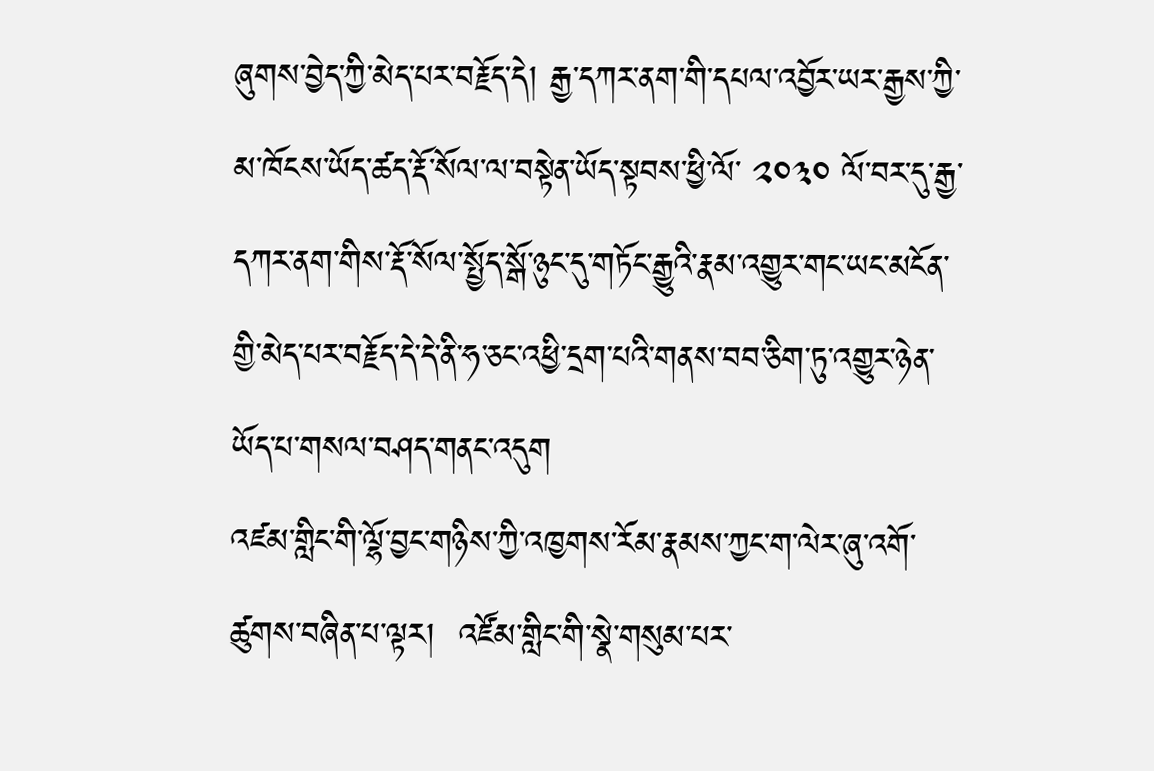ཞུགས་བྱེད་ཀྱི་མེད་པར་བརྗོད་དེ། རྒྱ་དཀར་ནག་གི་དཔལ་འབྱོར་ཡར་རྒྱས་ཀྱི་མ་ཁོངས་ཡོད་ཚད་རྡོ་སོལ་ལ་བསྟེན་ཡོད་སྟབས་ཕྱི་ལོ་ ༢༠༣༠ ལོ་བར་དུ་རྒྱ་དཀར་ནག་གིས་རྡོ་སོལ་སྤྱོད་སྒོ་ཉུང་དུ་གཏོང་རྒྱུའི་རྣམ་འགྱུར་གང་ཡང་མངོན་གྱི་མེད་པར་བརྗོད་དེ་དེ་ནི་ཧ་ཅང་འཕྱི་དྲག་པའི་གནས་བབ་ཅིག་ཏུ་འགྱུར་ཉེན་ཡོད་པ་གསལ་བཤད་གནང་འདུག
འཛམ་གླིང་གི་ལྷོ་བྱང་གཉིས་ཀྱི་འཁྱགས་རོམ་རྣམས་ཀྱང་ག་ལེར་ཞུ་འགོ་ཚུགས་བཞིན་པ་ལྟར།  འཛོམ་གླིང་གི་སྣེ་གསུམ་པར་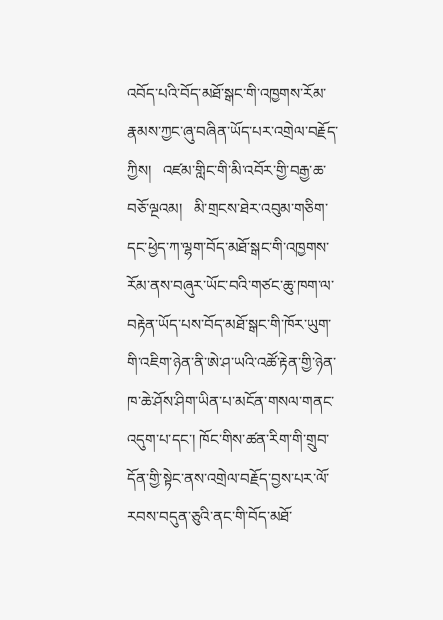འབོད་པའི་བོད་མཐོ་སྒང་གི་འཁྱགས་རོམ་རྣམས་ཀྱང་ཞུ་བཞིན་ཡོད་པར་འགྲེལ་བརྗོད་ཀྱིས།   འཛམ་གླིང་གི་མི་འབོར་གྱི་བརྒྱ་ཆ་བཅོ་ལྔའམ།   མི་གྲངས་ཐེར་འབུམ་གཅིག་དང་ཕྱེད་ཀ་ལྷག་བོད་མཐོ་སྒང་གི་འཁྱགས་རོམ་ནས་བཞུར་ཡོང་བའི་གཙང་ཆུ་ཁག་ལ་བརྟེན་ཡོད་པས་བོད་མཐོ་སྒང་གི་ཁོར་ཡུག་གི་འཇིག་ཉེན་ནི་ཨེ་ཤ་ཡའི་འཚོ་རྟེན་གྱི་ཉེན་ཁ་ཆེ་ཤོས་ཤིག་ཡིན་པ་མངོན་གསལ་གནང་འདུག་པ་དང་། ཁོང་གིས་ཚན་རིག་གི་གྲུབ་དོན་གྱི་སྟེང་ནས་འགྲེལ་བརྗོད་བྱས་པར་ལོ་རབས་བདུན་ཅུའི་ནང་གི་བོད་མཐོ་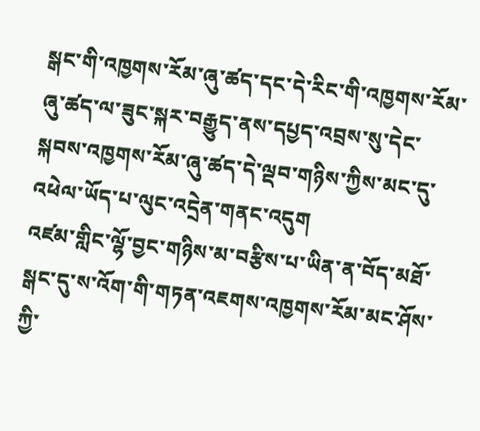སྒང་གི་འཁྱགས་རོམ་ཞུ་ཚད་དང་དེ་རིང་གི་འཁྱགས་རོམ་ཞུ་ཚད་ལ་ཟུང་སྐར་བརྒྱུད་ནས་དཔྱད་འབྲས་སུ་དེང་སྐབས་འཁྱགས་རོམ་ཞུ་ཚད་དེ་ལྡབ་གཉིས་ཀྱིས་མང་དུ་འཕེལ་ཡོད་པ་ལུང་འདྲེན་གནང་འདུག
འཛམ་གླིང་ལྷོ་བྱང་གཉིས་མ་བརྩིས་པ་ཡིན་ན་བོད་མཐོ་སྒང་དུ་ས་འོག་གི་གཏན་འཇགས་འཁྱགས་རོམ་མང་ཤོས་ཀྱི་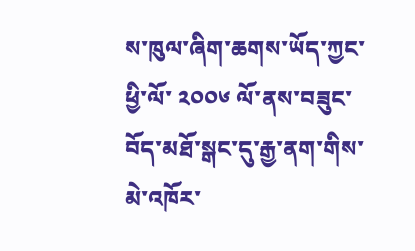ས་ཁུལ་ཞིག་ཆགས་ཡོད་ཀྱང་ཕྱི་ལོ་ ༢༠༠༦ ལོ་ནས་བཟུང་བོད་མཐོ་སྒང་དུ་རྒྱ་ནག་གིས་མེ་འཁོར་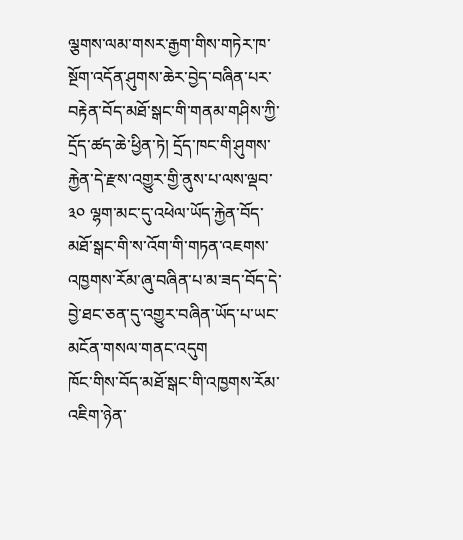ལྕགས་ལམ་གསར་རྒྱག་གིས་གཏེར་ཁ་སྔོག་འདོན་ཤུགས་ཆེར་བྱེད་བཞིན་པར་བརྟེན་བོད་མཐོ་སྒང་གི་གནམ་གཤིས་ཀྱི་དྲོད་ཚད་ཆེ་ཕྱིན་ཏེ། དྲོད་ཁང་གི་ཤུགས་རྐྱེན་དེ་རྫས་འགྱུར་གྱི་ནུས་པ་ལས་ལྡབ་ ༣༠ ལྷག་མང་དུ་འཕེལ་ཡོད་རྐྱེན་བོད་མཐོ་སྒང་གི་ས་འོག་གི་གཏན་འཇགས་འཁྱགས་རོམ་ཞུ་བཞིན་པ་མ་ཟད་བོད་དེ་བྱེ་ཐང་ཅན་དུ་འགྱུར་བཞིན་ཡོད་པ་ཡང་མངོན་གསལ་གནང་འདུག
ཁོང་གིས་བོད་མཐོ་སྒང་གི་འཁྱགས་རོམ་འཇིག་ཉེན་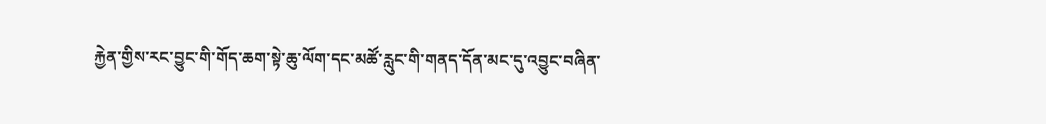རྐྱེན་གྱིས་རང་བྱུང་གི་གོད་ཆག་སྟེ་ཆུ་ལོག་དང་མཚོ་རླུང་གི་གནད་དོན་མང་དུ་འབྱུང་བཞིན་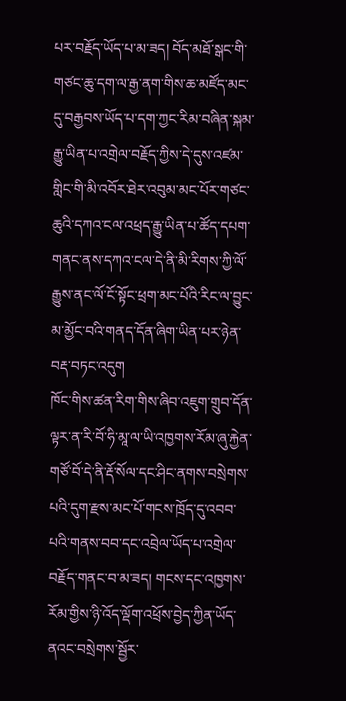པར་བརྗོད་ཡོད་པ་མ་ཟད། བོད་མཐོ་སྒང་གི་གཙང་ཆུ་དག་ལ་རྒྱ་ནག་གིས་ཆ་མཛོད་མང་དུ་བརྒྱབས་ཡོད་པ་དག་ཀྱང་རིམ་བཞིན་སྐམ་རྒྱུ་ཡིན་པ་འགྲེལ་བརྗོད་ཀྱིས་དེ་དུས་འཛམ་གླིང་གི་མི་འབོར་ཐེར་འབུམ་མང་པོར་གཙང་ཆུའི་དཀའ་ངལ་འཕྲད་རྒྱུ་ཡིན་པ་ཚོད་དཔག་གནང་ནས་དཀའ་ངལ་དེ་ནི་མི་རིགས་ཀྱི་ལོ་རྒྱུས་ནང་ལོ་ངོ་སྟོང་ཕྲག་མང་པོའི་རིང་ལ་བྱུང་མ་མྱོང་བའི་གནད་དོན་ཞིག་ཡིན་པར་ཉེན་བརྡ་བཏང་འདུག
ཁོང་གིས་ཚན་རིག་གིས་ཞིབ་འཇུག་གྲུབ་དོན་ལྟར་ན་རི་བོ་ཧི་མཱ་ལ་ཡི་འཁྱགས་རོམ་ཞུ་རྐྱེན་གཙོ་བོ་དེ་ནི་རྡོ་སོལ་དང་ཤིང་ནགས་བསྲེགས་པའི་དུག་རྫས་མང་པོ་གངས་ཁྲོད་དུ་འབབ་པའི་གནས་བབ་དང་འབྲེལ་ཡོད་པ་འགྲེལ་བརྗོད་གནང་བ་མ་ཟད། གངས་དང་འཁྱགས་རོམ་གྱིས་ཉི་འོད་ལྡོག་འཕྲོས་བྱེད་ཀྱིན་ཡོད་ནའང་བསྲེགས་སྦྱོར་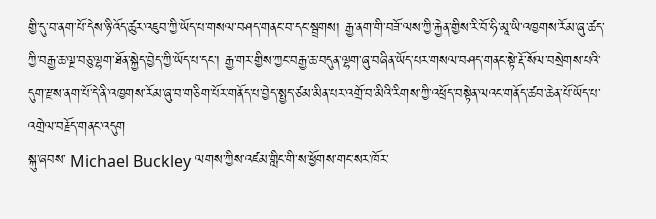གྱི་དུ་བ་ནག་པོ་དེས་ཉི་འོད་ཚུར་འཇུབ་ཀྱི་ཡོད་པ་གསལ་བཤད་གནང་བ་དང་སྦྲགས། རྒྱ་ནག་གི་བཟོ་ལས་ཀྱི་རྐྱེན་གྱིས་རི་བོ་ཧི་མཱ་ཡི་འཁྱགས་རོམ་ཞུ་ཚད་ཀྱི་བརྒྱ་ཆ་ལྔ་བཅུ་ལྷག་ཐོན་སྐྱེད་བྱེད་ཀྱི་ཡོད་པ་དང་། རྒྱ་གར་གྱིས་ཀྱང་བརྒྱ་ཆ་བདུན་ལྷག་ཞུ་བཞིན་ཡོད་པར་གསལ་བཤད་གནང་སྟེ་རྡོ་སོལ་བསྲེགས་པའི་དུག་རྫས་ནག་པོ་དེ་ནི་འཁྱགས་རོམ་ཞུ་བ་གཅིག་པོར་གནོད་པ་བྱེད་སྤྱད་ཙམ་མིན་པར་འགྲོ་བ་མིའི་རིགས་ཀྱི་འཕྲོད་བསྟེན་ལའང་གནོད་ཚབ་ཆེན་པོ་ཡོད་པ་འགྲེལ་བརྗོད་གནང་འདུག
སྐུ་ཞབས་ Michael Buckley ལགས་ཀྱིས་འཛམ་གླིང་གི་ས་ཕྱོགས་གང་སར་ཁོར་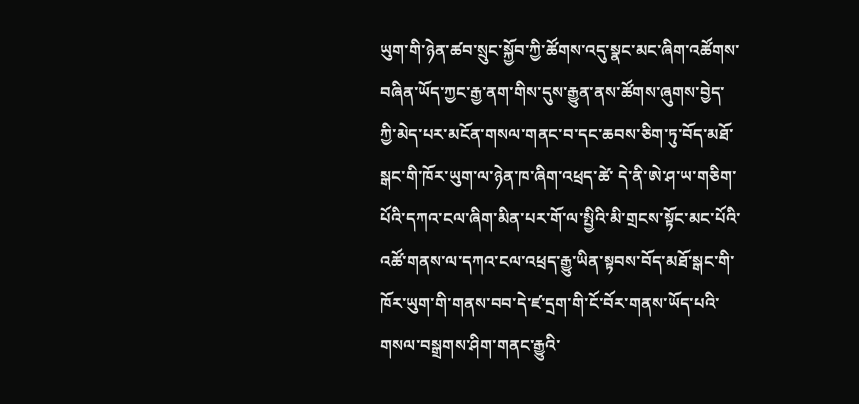ཡུག་གི་ཉེན་ཚབ་སྲུང་སྐྱོབ་ཀྱི་ཚོགས་འདུ་སྣང་མང་ཞིག་འཚོགས་བཞིན་ཡོད་ཀྱང་རྒྱ་ནག་གིས་དུས་རྒྱུན་ནས་ཚོགས་ཞུགས་བྱེད་ཀྱི་མེད་པར་མངོན་གསལ་གནང་བ་དང་ཆབས་ཅིག་ཏུ་བོད་མཐོ་སྒང་གི་ཁོར་ཡུག་ལ་ཉེན་ཁ་ཞིག་འཕྲད་ཚེ་ དེ་ནི་ཨེ་ཤ་ཡ་གཅིག་པོའི་དཀའ་ངལ་ཞིག་མིན་པར་གོ་ལ་སྤྱིའི་མི་གྲངས་སྟོང་མང་པོའི་འཚོ་གནས་ལ་དཀའ་ངལ་འཕྲད་རྒྱུ་ཡིན་སྟབས་བོད་མཐོ་སྒང་གི་ཁོར་ཡུག་གི་གནས་བབ་དེ་ཛ་དྲག་གི་ངོ་བོར་གནས་ཡོད་པའི་གསལ་བསྒྲགས་ཤིག་གནང་རྒྱུའི་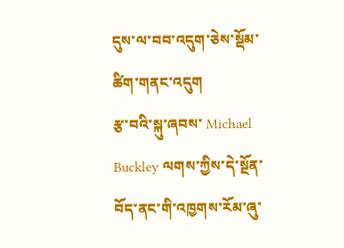དུས་ལ་བབ་འདུག་ཅེས་སྡོམ་ཚིག་གནང་འདུག
རྩ་བའི་སྐུ་ཞབས་ Michael Buckley ལགས་ཀྱིས་དེ་སྔོན་བོད་ནང་གི་འཁྱགས་རོམ་ཞུ་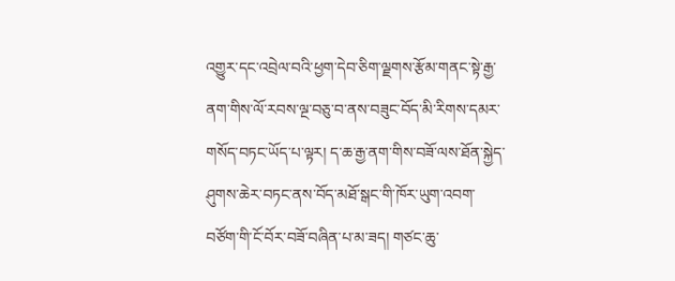འགྱུར་དང་འབྲེལ་བའི་ཕྱག་དེབ་ཅིག་ལྗགས་རྩོམ་གནང་སྟེ་རྒྱ་ནག་གིས་ལོ་རབས་ལྔ་བཅུ་བ་ནས་བཟུང་བོད་མི་རིགས་དམར་གསོད་བཏང་ཡོད་པ་ལྟར། ད་ཆ་རྒྱ་ནག་གིས་བཟོ་ལས་ཐོན་སྐྱེད་ཤུགས་ཆེར་བཏང་ནས་བོད་མཐོ་སྒང་གི་ཁོར་ཡུག་འབག་བཙོག་གི་ངོ་བོར་བཟོ་བཞིན་པ་མ་ཟད། གཙང་ཆུ་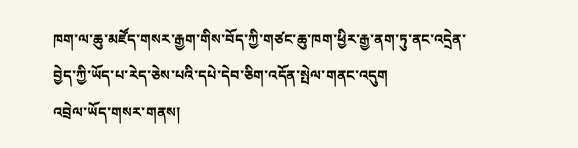ཁག་ལ་ཆུ་མཛོད་གསར་རྒྱག་གིས་བོད་ཀྱི་གཙང་ཆུ་ཁག་ཕྱིར་རྒྱ་ནག་ཏུ་ནང་འདྲེན་བྱེད་ཀྱི་ཡོད་པ་རེད་ཅེས་པའི་དཔེ་དེབ་ཅིག་འདོན་སྤེལ་གནང་འདུག
འབྲེལ་ཡོད་གསར་གནས།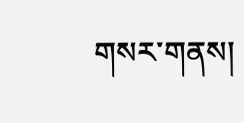གསར་གནས།